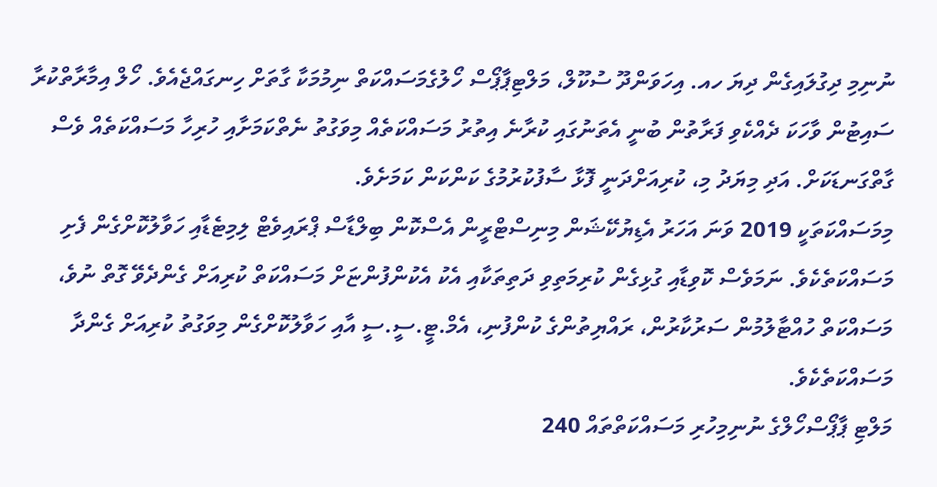ނުނިމި ދިގުލައިގެން ދިޔަ ހއ. އިހަވަންދޫ ސުކޫލް، މަލްޓިޕާޕޯސް ހޯލުގެމަސައްކަތް ނިމުމަކާ ގާތަށް ހިނގައްޖެއެވެ. ހޯލް އިމާރާތްކުރާ ސައިޓުން ވާހަކަ ދެއްކެވި ފަރާތުން ބުނީ އެތަނުގައި ކުރާނެ އިތުރު މަސައްކަތެއް މިވަގުތު ނެތްކަމަށާއި ހުރިހާ މަސައްކަތެއް ވެސް ގާތްގަނޑަކަށް. އަދި މިޔަދު މި، ކުރިއަށްދަނީ ފޮޅާ ސާފުކުރުމުގެ ކަންކަން ކަމަށެވެ.
މިމަސައްކަތަކީ 2019 ވަނަ އަހަރު އެޑިޔުކޭޝަން މިނިސްޓްރީން އެސްކޮން ބިލްޑާސް ޕްރައިވެޓް ލިމިޓެޑާއި ހަވާލުކޮށްގެން ފެށި މަސައްކަތެކެވެ. ނަމަވެސް ކޮވިޑާއި ގުޅިގެން ކުރިމަތިވި ދަތިތަކާއި އެކު އެކުންފުންޏަށް މަސައްކަތް ކުރިއަށް ގެންދެވޭ ގޮތް ނުވެ، މަސައްކަތް ހުއްޓާލުމުން ސަރުކާރުން، ރައްޔިތުންގެ ކުންފުނި، އެމް.ޓީ.ސީ.ސީ އާއި ހަވާލުކޮށްގެން މިވަގުތު ކުރިއަށް ގެންދާ މަސައްކަތެކެވެ.
މަލްޓި ޕާޕޯސްހޯލްގެ ނުނިމިހުރި މަސައްކަތްތައް 240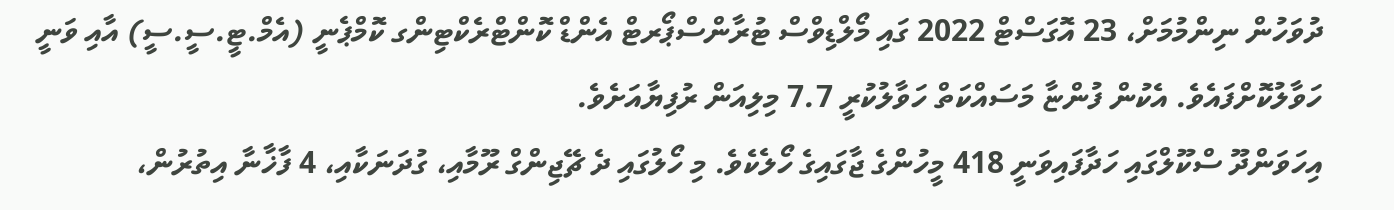ދުވަހުން ނިންމުމަށް، 23 އޮގަސްޓް 2022 ގައި މޯލްޑިވްސް ޓުރާންސްޕޯރޓް އެންޑް ކޮންޓްރެކްޓިންގ ކޮމްޕެނީ (އެމް.ޓީ.ސީ.ސީ) އާއި ވަނީ ހަވާލުކޮށްފައެވެ. އެކުން ފުންޏާ މަސައްކަތް ހަވާލުކުރީ 7.7 މިލިއަން ރުފިޔާއަށެވެ.
އިހަވަންދޫ ސްކޫލްގައި ހަދާފައިވަނީ 418 މީހުންގެ ޖާގައިގެ ހޯލެކެވެ. މި ހޯލުގައި ދެ ޗޭޖިންގް ރޫމާއި، ގުދަނަކާއި، 4 ފާޚާނާ އިތުރުން،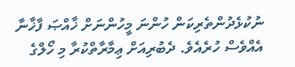ނުކުޅެދުންތެރިކަން ހުންނަ މީހުންނަށް ޚާއްޞަ ފާޚާނާ އެއްވެސް ހުރެއެވެ. ދެބުރިއަށް ޢިމާރާތްކުރާ މި ހޯލްގެ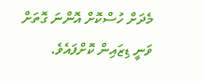މެދަށް ހުސްކޮށް އޮންނަ ގޮތަށް ވަނީ ޑިޒައިން ކޮށްފައެވެ.